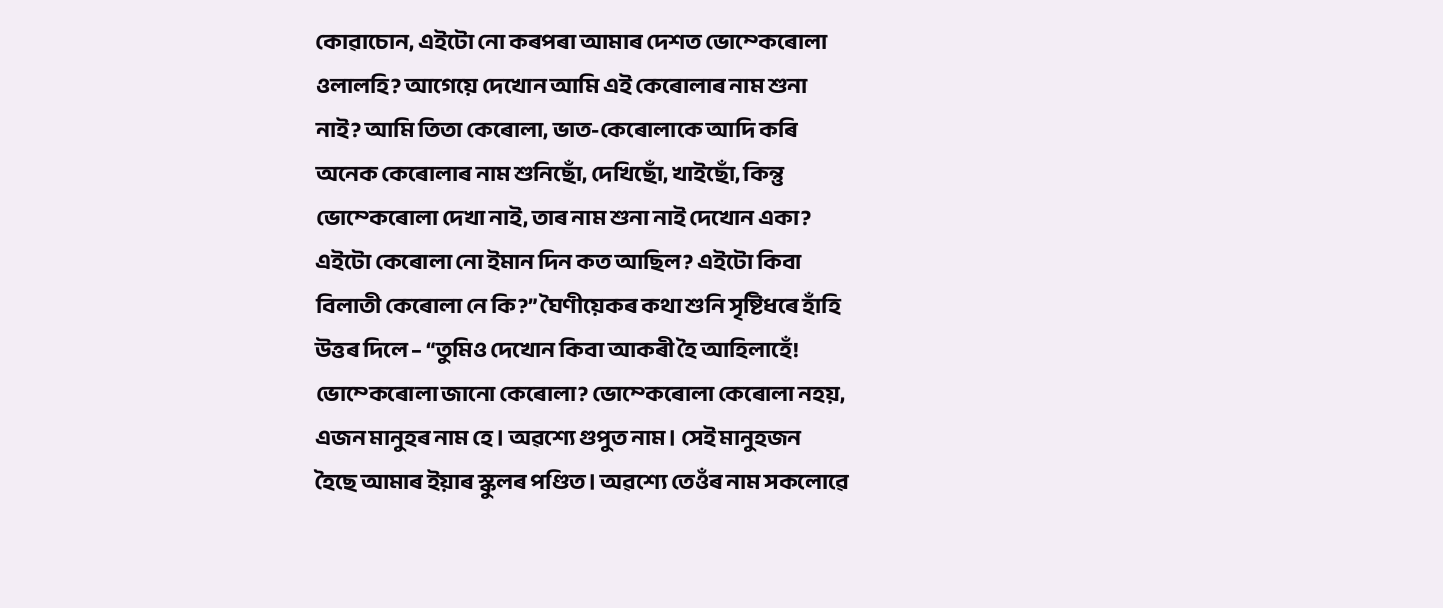কোৱাচোন, এইটো নো কৰপৰা আমাৰ দেশত ভোম্কেৰোলা
ওলালহি? আগেয়ে দেখোন আমি এই কেৰোলাৰ নাম শুনা
নাই? আমি তিতা কেৰোলা, ভাত-কেৰোলাকে আদি কৰি
অনেক কেৰোলাৰ নাম শুনিছোঁ, দেখিছোঁ, খাইছোঁ, কিন্তু
ভোম্কেৰোলা দেখা নাই, তাৰ নাম শুনা নাই দেখোন একা?
এইটো কেৰোলা নো ইমান দিন কত আছিল? এইটো কিবা
বিলাতী কেৰোলা নে কি?” ঘৈণীয়েকৰ কথা শুনি সৃষ্টিধৰে হাঁহি
উত্তৰ দিলে – “তুমিও দেখোন কিবা আকৰী হৈ আহিলাহেঁ!
ভোম্কেৰোলা জানো কেৰোলা? ভোম্কেৰোলা কেৰোলা নহয়,
এজন মানুহৰ নাম হে। অৱশ্যে গুপুত নাম। সেই মানুহজন
হৈছে আমাৰ ইয়াৰ স্কুলৰ পণ্ডিত। অৱশ্যে তেওঁৰ নাম সকলোৱে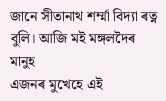জানে সীতানাথ শৰ্ম্মা বিদ্যা ৰত্ন বুলি। আজি মই মঙ্গলদৈৰ মানুহ
এজনৰ মুখেহে এই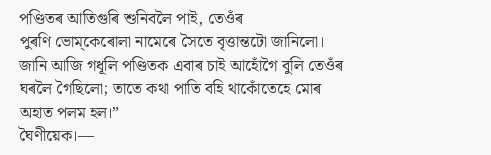পণ্ডিতৰ আতিগুৰি শুনিবলৈ পাই, তেওঁৰ
পুৰণি ভোম্কেৰোলা নামেৰে সৈতে বৃত্তান্তটো জানিলো।
জানি আজি গধূলি পণ্ডিতক এবাৰ চাই আহোঁগৈ বুলি তেওঁৰ
ঘৰলৈ গৈছিলো; তাতে কথা পাতি বহি থাকোঁতেহে মোৰ
অহাত পলম হল।”
ঘৈণীয়েক।—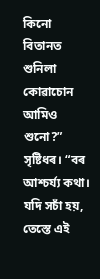কিনো বিতানত শুনিলা কোৱাচোন আমিও শুনো?”
সৃষ্টিধৰ। “বৰ আশ্চৰ্য্য কথা। যদি সচাঁ হয়, তেস্তে এই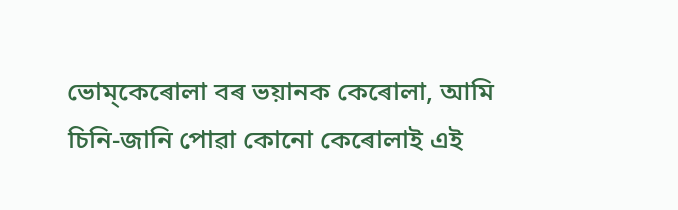ভোম্কেৰোলা বৰ ভয়ানক কেৰোলা, আমি চিনি-জানি পোৱা কোনো কেৰোলাই এই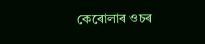কেৰোলাৰ ওচৰ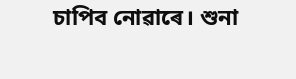চাপিব নোৱাৰে। শুনা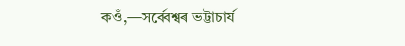কওঁ,—সৰ্ব্বেশ্বৰ ভট্টাচাৰ্য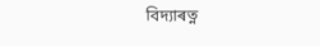বিদ্যাৰত্ন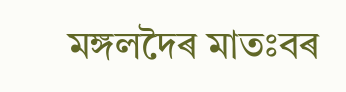মঙ্গলদৈৰ মাতঃবৰ